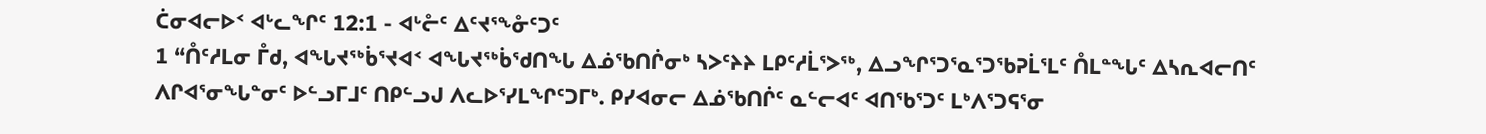ᑖᓂᐊᓕᐅᑉ ᐊᒡᓚᖏᑦ 12:1 - ᐊᒡᓔᑦ ᐃᑦᔪᕐᖕᓁᑦᑐᑦ
1 “ᑍᑦᓱᒪᓂ ᒤᑯ, ᐊᖓᔪᖅᑳᕐᔪᐊᑉ ᐊᖓᔪᖅᑳᖁᑎᖓ ᐃᓅᖃᑎᒌᓂᒃ ᓴᐳᑦᔨᔨ ᒪᑭᑦᓱᒫᕐᐳᖅ, ᐃᓗᖏᕐᑐᕐᓇᕐᑐᖃᕈᒫᕐᒪᑦ ᑍᒪᓐᖓᑦ ᐃᓴᕆᐊᓕᑎᑦ ᐱᒋᐊᕐᓂᖓᓐᓂᑦ ᐅᓪᓗᒥᒧᑦ ᑎᑭᓪᓗᒍ ᐱᓚᐅᕐᓯᒪᖏᑦᑐᒥᒃ. ᑭᓯᐊᓂᓕ ᐃᓅᖃᑎᒌᑦ ᓇᓪᓕᐊᑦ ᐊᑎᖃᕐᑐᑦ ᒪᒃᐱᕐᑐᕋᕐᓂ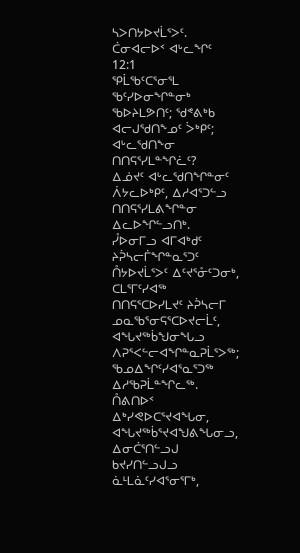ᓴᐳᑎᔭᐅᔪᒫᕐᐳᑦ.
ᑖᓂᐊᓕᐅᑉ ᐊᒡᓚᖏᑦ 12:1
ᕿᒫᖃᑦᑕᕐᓂᕐᒪ ᖃᑦᓯᐅᓂᖏᓐᓂᒃ ᖃᐅᔨᒪᕗᑎᑦ; ᖁᕝᕕᒃᑲ ᐊᓕᒍᖁᑎᖕᓄᑦ ᐴᒃᑭᑦ; ᐊᒡᓚᖁᑎᖕᓂ ᑎᑎᕋᕐᓯᒪᓐᖏᓛᑦ?
ᐃᓅᔪᑦ ᐊᒡᓚᖁᑎᖏᓐᓂᑦ ᐲᔭᓚᐅᒃᑭᑦ, ᐃᓱᐊᕐᑐᓪᓗ ᑎᑎᕋᕐᓯᒪᕕᖏᓐᓂ ᐃᓚᐅᖏᓪᓗᑎᒃ.
ᓮᐅᓂᒥᓗ ᐊᒥᐊᒃᑯᑦ ᔨᕉᓴᓕᒦᖏᓐᓇᕐᑐᑦ ᑍᔭᐅᔪᒫᕐᐳᑦ ᐃᑦᔪᕐᓁᑦᑐᓂᒃ, ᑕᒪᕐᒥᑦᓯᐊᖅ ᑎᑎᕋᕐᑕᐅᓯᒪᔪᑦ ᔨᕉᓴᓕᒥ ᓄᓇᖃᕐᓂᕋᕐᑕᐅᔪᓕᒫᑦ,
ᐊᖓᔪᖅᑳᖑᓂᖓᓗ ᐱᕈᕐᐸᓪᓕᐊᖏᓐᓇᕈᒫᕐᐳᖅ; ᖃᓄᐃᖏᑦᓯᐊᕐᓇᕐᑐᖅ ᐃᓱᖃᕈᒫᓐᖏᓚᖅ. ᑍᕕᑎᐅᑉ ᐃᒃᓯᕙᐅᑕᕐᔪᐊᖓᓂ, ᐊᖓᔪᖅᑳᕐᔪᐊᖑᕕᖓᓂᓗ, ᐃᓂᑖᕐᑎᓪᓗᒍ ᑲᔪᓯᑎᓪᓗᒍᓗ ᓈᒻᒪᓈᑦᓯᐊᕐᓂᕐᒥᒃ,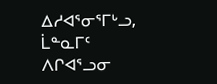ᐃᓱᐊᕐᓂᕐᒥᒡᓗ, ᒫᓐᓇᒥᑦ ᐱᒋᐊᕐᓗᓂ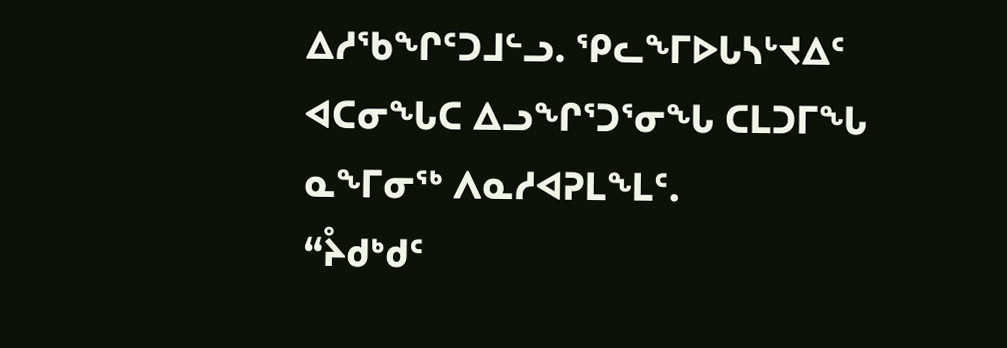ᐃᓱᖃᖏᑦᑐᒧᓪᓗ. ᕿᓚᖕᒥᐅᒐᓴᒡᔪᐃᑦ ᐊᑕᓂᖓᑕ ᐃᓗᖏᕐᑐᕐᓂᖓ ᑕᒪᑐᒥᖓ ᓇᖕᒥᓂᖅ ᐱᓇᓱᐊᕈᒪᖕᒪᑦ.
“ᔧᑯᒃᑯᑦ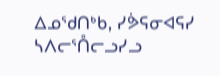ᐃᓄᖁᑎᒃᑲ, ᓯᕘᕋᓂᐊᕋᓯ ᓴᐱᓕᕐᑍᓕᓗᓯᓗ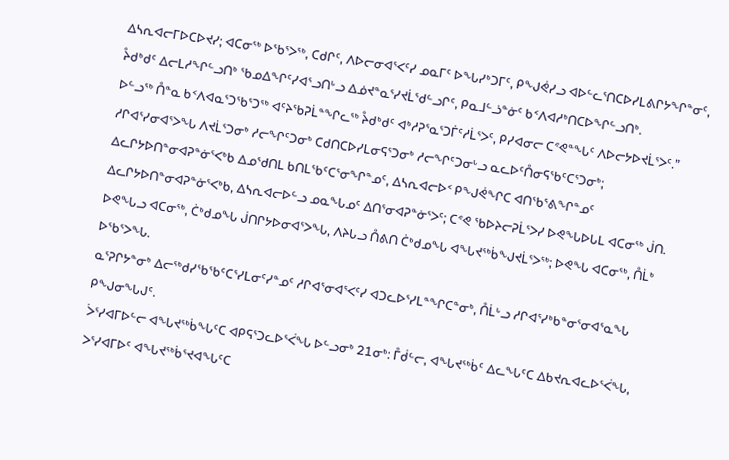ᐃᓴᕆᐊᓕᒥᐅᑕᐅᔪᓯ; ᐊᑕᓂᖅ ᐅᖃᕐᐳᖅ, ᑕᑯᒋᑦ, ᐱᐅᓕᓂᐊᕐᐸᑦᓯ ᓄᓇᒥᑦ ᐅᖓᓯᒃᑐᒥᑦ, ᑭᖑᕚᓯᓗ ᐊᐅᓪᓚᕐᑎᑕᐅᓯᒪᕕᒋᔭᖏᓐᓂᑦ, ᔧᑯᒃᑯᑦ ᐃᓕᒪᓱᖏᓪᓗᑎᒃ ᖃᓄᐃᖏᑦᓯᐊᕐᓗᑎᒡᓗ ᐃᓅᔪᓐᓇᕐᓯᔪᒫᖁᓪᓗᒋᑦ, ᑭᓇᒧᓪᓘᓐᓃᑦ ᑲᑉᐱᐊᓱᒃᑎᑕᐅᖏᓪᓗᑎᒃ.
ᐅᓪᓗᖅ ᑍᓐᓇ ᑲᑉᐱᐊᓇᕐᑐᖃᕐᑐᖅ ᐊᑦᔨᖃᕈᒫᓐᖏᓚᖅ ᔧᑯᒃᑯᑦ ᐊᒃᓱᕈᕐᓇᕐᑐᒦᑦᓱᒫᕐᐳᑦ, ᑭᓯᐊᓂᓕ ᑕᕝᕙᓐᖓᑦ ᐱᐅᓕᔭᐅᔪᒫᕐᐳᑦ.”
ᓱᒋᐊᕐᓯᓂᐊᕐᐳᖓ ᐱᔪᒫᕐᑐᓂᒃ ᓱᓕᖏᑦᑐᓂᒃ ᑕᑯᑎᑕᐅᓯᒪᓂᕋᕐᑐᓂᒃ ᓱᓕᖏᑦᑐᓂᒡᓗ ᓇᓚᐅᑦᑍᓂᕋᖃᑦᑕᕐᑐᓂᒃ; ᐃᓚᒋᔭᐅᑎᓐᓂᐊᕈᓐᓃᕐᐸᒃᑲ ᐃᓄᖁᑎᒪ ᑲᑎᒪᖃᑦᑕᕐᓂᖏᓐᓄᑦ, ᐃᓴᕆᐊᓕᐅᑉ ᑭᖑᕚᖏᑕ ᐊᑎᖃᕐᕕᖏᓐᓄᑦ ᐃᓚᒋᔭᐅᑎᓐᓂᐊᕈᓐᓃᕐᐸᒃᑲ, ᐃᓴᕆᐊᓕᐅᓪᓗ ᓄᓇᖓᓄᑦ ᐃᑎᕐᓂᐊᕈᓐᓃᕐᐳᑦ; ᑕᕝᕙ ᖃᐅᔨᓕᕈᒫᕐᐳᓯ ᐅᕙᖓᐅᒐᒪ ᐊᑕᓂᖅ ᒎᑎ.
ᐅᕙᖓᓗ ᐊᑕᓂᖅ, ᑖᒃᑯᓄᖓ ᒎᑎᒋᔭᐅᓂᐊᕐᐳᖓ, ᐱᔨᒐᓗ ᑍᕕᑎ ᑖᒃᑯᓄᖓ ᐊᖓᔪᖅᑳᖑᔪᒫᕐᐳᖅ; ᐅᕙᖓ ᐊᑕᓂᖅ, ᑍᒫᒃ ᐅᖃᕐᐳᖓ.
ᓇᕐᕈᒋᔭᓐᓂᒃ ᐃᓕᖅᑯᓯᖃᖃᑦᑕᕐᓯᒪᓂᑦᓯᓐᓄᑦ ᓱᒋᐊᕐᓂᐊᕐᐸᑦᓯ ᐊᑐᓚᐅᕐᓯᒪᓐᖏᑕᓐᓂᒃ, ᑍᒫᒡᓗ ᓱᒋᐊᕐᓯᒃᑲᓐᓂᕐᓂᐊᕐᓇᖓ ᑭᖑᓂᖓᒍᑦ.
ᐴᕐᓯᐊᒥᐅᓪᓕ ᐊᖓᔪᖅᑳᖓᑦᑕ ᐊᑭᕋᕐᑐᓚᐅᕐᐹᖓ ᐅᓪᓗᓂᒃ 21ᓂᒃ: ᒤᑰᓪᓕ, ᐊᖓᔪᖅᑳᑦ ᐃᓚᖓᑦᑕ ᐃᑲᔪᕆᐊᓚᐅᕐᐹᖓ, ᐳᕐᓯᐊᒥᐅᑦ ᐊᖓᔪᖅᑳᕐᔪᐊᖓᑦᑕ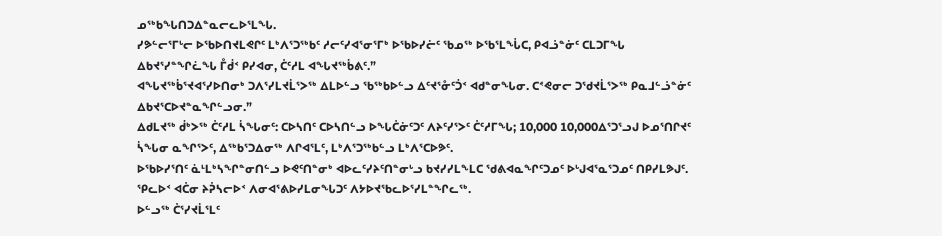ᓄᖅᑲᖓᑎᑐᐃᓐᓇᓕᓚᐅᕐᒪᖓ.
ᓯᕗᓪᓕᕐᒥᒡᓕ ᐅᖃᐅᑎᔪᒪᕙᒋᑦ ᒪᒃᐱᕐᑐᖅᑲᑦ ᓱᓕᑦᓯᐊᕐᓂᕐᒥᒃ ᐅᖃᐅᓯᓖᑦ ᖃᓄᖅ ᐅᖃᕐᒪᖔᑕ, ᑭᐊᓘᓐᓃᑦ ᑕᒪᑐᒥᖓ ᐃᑲᔪᕐᓯᓐᖏᓛᖓ ᒤᑰᑉ ᑭᓯᐊᓂ, ᑖᑦᓱᒪ ᐊᖓᔪᖅᑳᕕᑦ.”
ᐊᖓᔪᖅᑳᕐᔪᐊᕐᓯᐅᑎᓂᒃ ᑐᐱᕐᓯᒪᔪᒫᕐᐳᖅ ᐃᒪᐅᓪᓗ ᖃᖅᑲᐅᓪᓗ ᐃᑦᔪᕐᓁᑦᑑᑉ ᐊᑯᓐᓂᖓᓂ. ᑕᕝᕙᓂᓕ ᑐᖁᔪᒫᕐᐳᖅ ᑭᓇᒧᓪᓘᓐᓃᑦ ᐃᑲᔪᕐᑕᐅᔪᓐᓇᖏᓪᓗᓂ.”
ᐃᑯᒪᔪᖅ ᑰᒃᐳᖅ ᑖᑦᓱᒪ ᓵᖓᓂᑦ: ᑕᐅᓴᑎᑦ ᑕᐅᓴᑎᓪᓗ ᐅᖓᑖᓃᑦᑐᑦ ᐱᔨᑦᓯᕐᐳᑦ ᑖᑦᓱᒥᖓ; 10,000 10,000ᐃᕐᑐᕐᓗᒍ ᐅᓄᕐᑎᒋᔪᑦ ᓵᖓᓂ ᓇᖏᕐᐳᑦ, ᐃᖅᑲᕐᑐᐃᓂᖅ ᐱᒋᐊᕐᒪᑦ, ᒪᒃᐱᕐᑐᖅᑲᓪᓗ ᒪᒃᐱᕐᑕᐅᕗᑦ.
ᐅᖃᐅᓯᕐᑎᑦ ᓈᒻᒪᒃᓴᖏᓐᓂᑎᓪᓗ ᐅᕙᑦᑎᓐᓂᒃ ᐊᐅᓚᑦᓯᔨᑦᑎᓐᓂᒡᓗ ᑲᔪᓯᓯᒪᖕᒪᑕ ᖁᕕᐊᓇᖏᑦᑐᓄᑦ ᐅᒡᒍᐊᕐᓇᕐᑐᓄᑦ ᑎᑭᓯᒪᕗᒍᑦ. ᕿᓚᐅᑉ ᐊᑖᓂ ᔨᕉᓴᓕᐅᑉ ᐱᓂᐊᕐᕕᐅᓯᒪᓂᖓᑐᑦ ᐱᔭᐅᔪᖃᓚᐅᕐᓯᒪᓐᖏᓚᖅ.
ᐅᓪᓗᖅ ᑖᕐᓯᔪᒫᕐᒪᑦ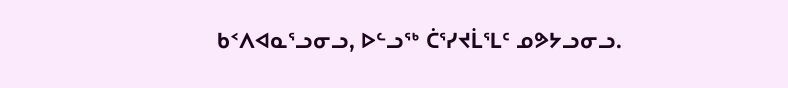ᑲᑉᐱᐊᓇᕐᓗᓂᓗ, ᐅᓪᓗᖅ ᑖᕐᓯᔪᒫᕐᒪᑦ ᓄᕗᔭᓗᓂᓗ.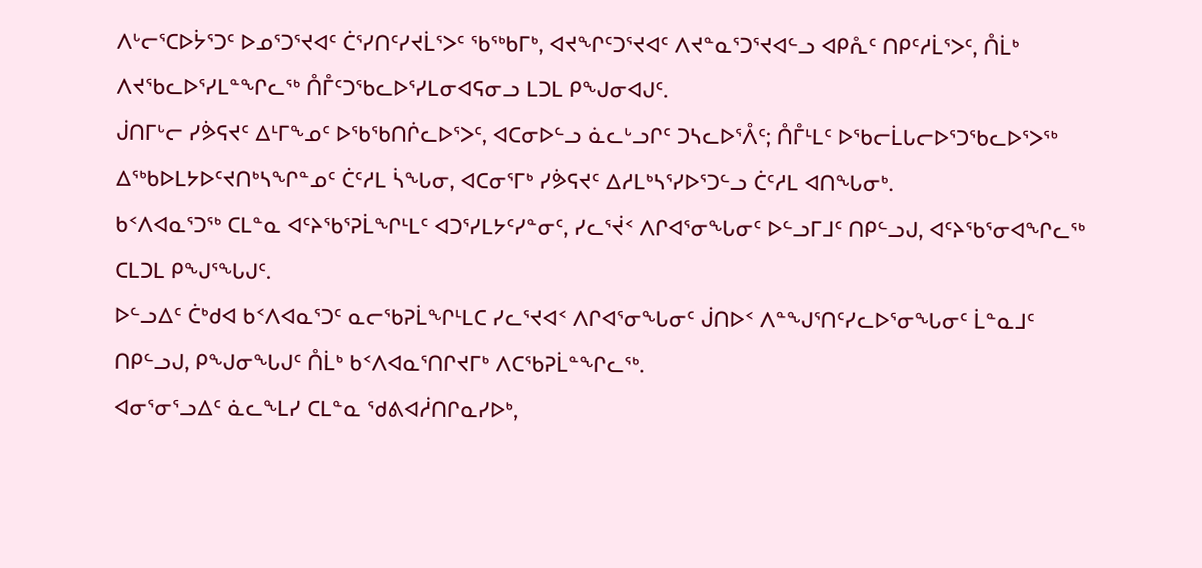ᐱᒡᓕᕐᑕᐅᔮᕐᑐᑦ ᐅᓄᕐᑐᕐᔪᐊᑦ ᑖᕐᓯᑎᑦᓯᔪᒫᕐᐳᑦ ᖃᖅᑲᒥᒃ, ᐊᔪᖏᑦᑐᕐᔪᐊᑦ ᐱᔪᓐᓇᕐᑐᕐᔪᐊᓪᓗ ᐊᑭᕅᑦ ᑎᑭᑦᓱᒫᕐᐳᑦ, ᑍᒫᒃ ᐱᔪᖃᓚᐅᕐᓯᒪᓐᖏᓚᖅ ᑍᒤᑦᑐᖃᓚᐅᕐᓯᒪᓂᐊᕋᓂᓗ ᒪᑐᒪ ᑭᖑᓂᐊᒍᑦ.
ᒎᑎᒥᒡᓕ ᓯᕘᕋᔪᑦ ᐃᒻᒥᖕᓄᑦ ᐅᖃᖃᑎᒌᓚᐅᕐᐳᑦ, ᐊᑕᓂᐅᓪᓗ ᓈᓚᒡᓗᒋᑦ ᑐᓴᓚᐅᕐᐰᑦ; ᑍᒤᒻᒪᑦ ᐅᖃᓕᒫᒐᓕᐅᕐᑐᖃᓚᐅᕐᐳᖅ ᐃᖅᑲᐅᒪᔭᐅᑦᔪᑎᒃᓴᖏᓐᓄᑦ ᑖᑦᓱᒪ ᓵᖓᓂ, ᐊᑕᓂᕐᒥᒃ ᓯᕘᕋᔪᑦ ᐃᓱᒪᒃᓴᕐᓯᐅᕐᑐᓪᓗ ᑖᑦᓱᒪ ᐊᑎᖓᓂᒃ.
ᑲᑉᐱᐊᓇᕐᑐᖅ ᑕᒪᓐᓇ ᐊᑦᔨᖃᕐᕈᒫᖏᒻᒪᑦ ᐊᑐᕐᓯᒪᔭᑦᓯᓐᓂᑦ, ᓯᓚᕐᔫᑉ ᐱᒋᐊᕐᓂᖓᓂᑦ ᐅᓪᓗᒥᒧᑦ ᑎᑭᓪᓗᒍ, ᐊᑦᔨᖃᕐᓂᐊᖏᓚᖅ ᑕᒪᑐᒪ ᑭᖑᕐᖓᒍᑦ.
ᐅᓪᓗᐃᑦ ᑖᒃᑯᐊ ᑲᑉᐱᐊᓇᕐᑐᑦ ᓇᓕᖃᕈᒫᖏᒻᒪᑕ ᓯᓚᕐᔪᐊᑉ ᐱᒋᐊᕐᓂᖓᓂᑦ ᒎᑎᐅᑉ ᐱᓐᖑᕐᑎᑦᓯᓚᐅᕐᓂᖓᓂᑦ ᒫᓐᓇᒧᑦ ᑎᑭᓪᓗᒍ, ᑭᖑᓂᖓᒍᑦ ᑍᒫᒃ ᑲᑉᐱᐊᓇᕐᑎᒋᔪᒥᒃ ᐱᑕᖃᕈᒫᓐᖏᓚᖅ.
ᐊᓂᕐᓂᕐᓗᐃᑦ ᓈᓚᖕᒪᓯ ᑕᒪᓐᓇ ᖁᕕᐊᓲᑎᒋᓇᓯᐅᒃ,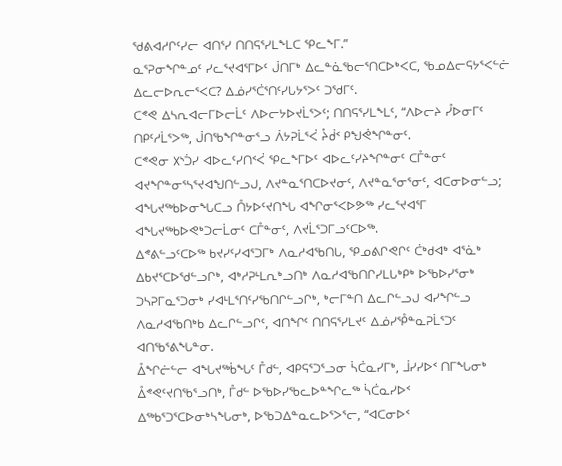ᖁᕕᐊᓱᒋᑦᓯᓕ ᐊᑎᕐᓯ ᑎᑎᕋᕐᓯᒪᖕᒪᑕ ᕿᓚᖕᒥ.”
ᓇᕐᕈᓂᖏᓐᓄᑦ ᓯᓚᕐᔪᐊᕐᒥᐅᑦ ᒎᑎᒥᒃ ᐃᓚᓐᓈᖃᓕᕐᑎᑕᐅᒃᐸᑕ, ᖃᓄᐃᓕᕋᔭᕐᐸᓪᓖ ᐃᓚᓕᐅᕆᓕᕐᐸᑕ? ᐃᓅᓯᕐᑖᕐᑎᑦᓯᒐᔭᕐᐳᑦ ᑐᖁᒥᑦ.
ᑕᕝᕙ ᐃᓴᕆᐊᓕᒥᐅᓕᒫᑦ ᐱᐅᓕᔭᐅᔪᒫᕐᐳᑦ; ᑎᑎᕋᕐᓯᒪᖕᒪᑦ, “ᐱᐅᓕᔨ ᓮᐅᓂᒥᑦ ᑎᑭᑦᓱᒫᕐᐳᖅ, ᒎᑎᖃᖏᓐᓂᕐᓗ ᐲᔭᕈᒫᕐᐹ ᔧᑰᑉ ᑭᖑᕚᖏᓐᓂᑦ.
ᑕᕝᕙᓂ ᙭ᔅᑑᓯ ᐊᐅᓚᑦᓯᑎᑉᐹ ᕿᓚᖕᒥᐅᑦ ᐊᐅᓚᑦᓯᔨᖏᓐᓂᑦ ᑕᒤᓐᓂᑦ ᐊᔪᖏᓐᓂᕐᓴᕐᔪᐊᖑᑎᓪᓗᒍ, ᐱᔪᓐᓇᕐᑎᑕᐅᔪᓂᑦ, ᐱᔪᓐᓇᕐᓂᕐᓂᑦ, ᐊᑕᓂᐅᓂᓪᓗ; ᐊᖓᔪᖅᑲᐅᓂᖓᑕᓗ ᑍᔭᐅᑦᔪᑎᖓ ᐊᖏᓂᕐᐸᐅᕗᖅ ᓯᓚᕐᔪᐊᕐᒥ ᐊᖓᔪᖅᑲᐅᕙᒃᑐᓕᒫᓂᑦ ᑕᒤᓐᓂᑦ, ᐱᔪᒫᕐᑐᒥᓗᑦᑕᐅᖅ.
ᐃᕝᕕᓪᓗᑦᑕᐅᖅ ᑲᔪᓯᑦᓯᐊᕐᑐᒥᒃ ᐱᓇᓱᐊᖃᑎᒐ, ᕿᓄᕕᒋᕙᒋᑦ ᑖᒃᑯᐊᒃ ᐊᕐᓈᒃ ᐃᑲᔪᕐᑕᐅᖁᓪᓗᒋᒃ, ᐊᒃᓱᕈᒻᒪᕆᒃᓗᑎᒃ ᐱᓇᓱᐊᖃᑎᒋᓯᒪᒐᒃᑭᒃ ᐅᖃᐅᓯᕐᓂᒃ ᑐᓴᕈᒥᓇᕐᑐᓂᒃ ᓯᐊᒻᒪᕐᑎᑦᓯᖃᑎᒋᓪᓗᒋᒃ, ᒃᓕᒥᓐᑎ ᐃᓚᒋᓪᓗᒍ ᐊᓯᖏᓪᓗ ᐱᓇᓱᐊᖃᑎᒃᑲ ᐃᓚᒋᓪᓗᒋᑦ, ᐊᑎᖏᑦ ᑎᑎᕋᕐᓯᒪᔪᑦ ᐃᓅᓯᕾᓐᓇᕈᒫᕐᑐᑦ ᐊᑎᖃᕐᕕᖓᓐᓂ.
ᐂᖏᓖᓪᓕ ᐊᖓᔪᖅᑳᖓᑦ ᒤᑯᓪ, ᐊᑭᕋᕐᑐᕐᓗᓂ ᓵᑖᓇᓯᒥᒃ, ᒨᓯᓯᐅᑉ ᑎᒥᖓᓂᒃ ᐂᕝᕙᑦᔪᑎᖃᕐᓗᑎᒃ, ᒤᑯᓪ ᐅᖃᐅᓯᖃᓚᐅᓐᖏᓚᖅ ᓵᑖᓇᓯᐅᑉ ᐃᖅᑲᕐᑐᕐᑕᐅᓂᒃᓴᖓᓂᒃ, ᐅᖃᑐᐃᓐᓇᓚᐅᕐᐳᕐᓕ, “ᐊᑕᓂᐅᑉ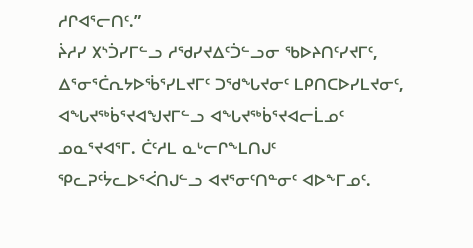ᓱᒋᐊᕐᓕᑎᑦ.”
ᔩᓱᓯ ᙭ᔅᑑᓯᒥᓪᓗ ᓱᖁᓯᔪᐃᑦᑑᓪᓗᓂ ᖃᐅᔨᑎᑦᓯᔪᒥᑦ, ᐃᕐᓂᕐᑖᕆᔭᐅᖄᕐᓯᒪᔪᒥᑦ ᑐᖁᖓᔪᓂᑦ ᒪᑭᑎᑕᐅᓯᒪᔪᓂᑦ, ᐊᖓᔪᖅᑳᕐᔪᐊᖑᔪᒥᓪᓗ ᐊᖓᔪᖅᑳᕐᔪᐊᓕᒫᓄᑦ ᓄᓇᕐᔪᐊᕐᒥ. ᑖᑦᓱᒪ ᓇᒡᓕᒋᖕᒪᑎᒍᑦ ᕿᓚᕈᑦᔮᓚᐅᕐᐹᑎᒍᓪᓗ ᐊᔪᕐᓂᑦᑎᓐᓂᑦ ᐊᐅᖕᒥᓄᑦ.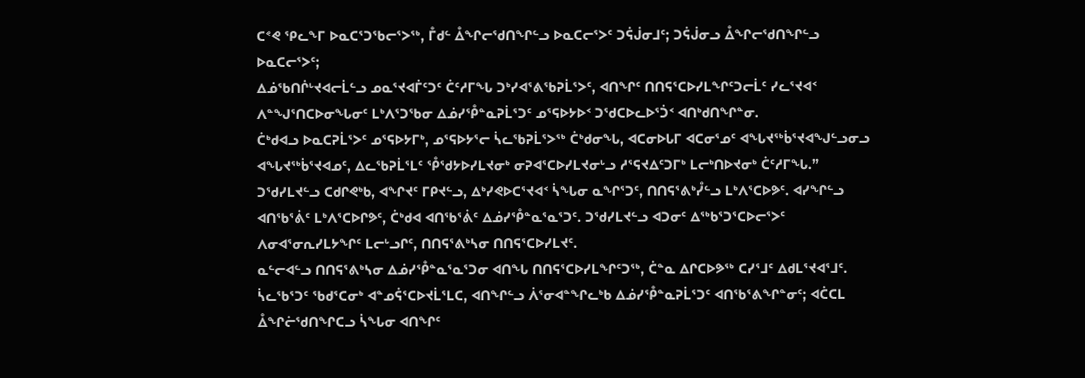ᑕᕝᕙ ᕿᓚᖕᒥ ᐅᓇᑕᕐᑐᖃᓕᕐᐳᖅ, ᒤᑯᓪ ᐂᖏᓕᖁᑎᖏᓪᓗ ᐅᓇᑕᓕᕐᐳᑦ ᑐᕌᒎᓂᒧᑦ; ᑐᕌᒎᓂᓗ ᐂᖏᓕᖁᑎᖏᓪᓗ ᐅᓇᑕᓕᕐᐳᑦ;
ᐃᓅᖃᑎᒌᒡᔪᐊᓕᒫᓪᓗ ᓄᓇᕐᔪᐊᒦᑦᑐᑦ ᑖᑦᓱᒥᖓ ᑐᒃᓯᐊᕐᕕᖃᕈᒫᕐᐳᑦ, ᐊᑎᖏᑦ ᑎᑎᕋᕐᑕᐅᓯᒪᖏᑦᑐᓕᒫᑦ ᓯᓚᕐᔪᐊᑉ ᐱᓐᖑᕐᑎᑕᐅᓂᖓᓂᑦ ᒪᒃᐱᕐᑐᖃᓂ ᐃᓅᓯᕾᓐᓇᕈᒫᕐᑐᑦ ᓄᕐᕋᐅᔭᐅᑉ ᑐᖁᑕᐅᓚᐅᕐᑑᑉ ᐊᑎᒃᑯᑎᖏᓐᓂ.
ᑖᒃᑯᐊᓗ ᐅᓇᑕᕈᒫᕐᐳᑦ ᓄᕐᕋᐅᔭᒥᒃ, ᓄᕐᕋᐅᔭᕐᓕ ᓵᓚᖃᕈᒫᕐᐳᖅ ᑖᒃᑯᓂᖓ, ᐊᑕᓂᐅᒐᒥ ᐊᑕᓂᕐᓄᑦ ᐊᖓᔪᖅᑳᕐᔪᐊᖑᓪᓗᓂᓗ ᐊᖓᔪᖅᑳᕐᔪᐊᓄᑦ, ᐃᓚᖃᕈᒫᕐᒪᑦ ᕾᖁᔭᐅᓯᒪᔪᓂᒃ ᓂᕈᐊᕐᑕᐅᓯᒪᔪᓂᒡᓗ ᓱᕐᕋᔪᐃᑦᑐᒥᒃ ᒪᓕᒃᑎᐅᔪᓂᒃ ᑖᑦᓱᒥᖓ.”
ᑐᖁᓯᒪᔪᓪᓗ ᑕᑯᒋᕙᒃᑲ, ᐊᖏᔪᑦ ᒥᑭᔪᓪᓗ, ᐃᒃᓯᕙᐅᑕᕐᔪᐊᑉ ᓵᖓᓂ ᓇᖏᕐᑐᑦ, ᑎᑎᕋᕐᕕᒃᓮᓪᓗ ᒪᒃᐱᕐᑕᐅᕗᑦ. ᐊᓯᖏᓪᓗ ᐊᑎᖃᕐᕖᑦ ᒪᒃᐱᕐᑕᐅᒋᕗᑦ, ᑖᒃᑯᐊ ᐊᑎᖃᕐᕖᑦ ᐃᓅᓯᕾᓐᓇᕐᓇᕐᑐᑦ. ᑐᖁᓯᒪᔪᓪᓗ ᐊᑐᓂᑦ ᐃᖅᑲᕐᑐᕐᑕᐅᓕᕐᐳᑦ ᐱᓂᐊᕐᓂᕆᓯᒪᔭᖏᑦ ᒪᓕᒡᓗᒋᑦ, ᑎᑎᕋᕐᕕᒃᓴᓂ ᑎᑎᕋᕐᑕᐅᓯᒪᔪᑦ.
ᓇᓪᓕᐊᓪᓗ ᑎᑎᕋᕐᕕᒃᓴᓂ ᐃᓅᓯᕾᓐᓇᕐᓇᕐᑐᓂ ᐊᑎᖓ ᑎᑎᕋᕐᑕᐅᓯᒪᖏᑦᑐᖅ, ᑖᓐᓇ ᐃᒋᑕᐅᕗᖅ ᑕᓯᕐᒧᑦ ᐃᑯᒪᕐᔪᐊᕐᒧᑦ.
ᓵᓚᖃᕐᑐᑦ ᖃᑯᕐᑕᓂᒃ ᐊᓐᓄᕌᕐᑕᐅᔪᒫᕐᒪᑕ, ᐊᑎᖏᓪᓗ ᐲᕐᓂᐊᓐᖏᓚᒃᑲ ᐃᓅᓯᕾᓐᓇᕈᒫᕐᑐᑦ ᐊᑎᖃᕐᕕᖏᓐᓂᑦ; ᐊᑖᑕᒪ ᐂᖏᓖᖁᑎᖏᑕᓗ ᓵᖓᓂ ᐊᑎᖏᑦ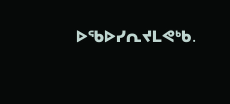ᐅᖃᐅᓯᕆᔪᒪᕙᒃᑲ.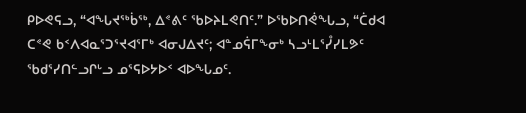ᑭᐅᕙᕋᓗ, “ᐊᖓᔪᖅᑳᖅ, ᐃᕝᕕᑦ ᖃᐅᔨᒪᕙᑎᑦ.” ᐅᖃᐅᑎᕚᖓᓗ, “ᑖᑯᐊ ᑕᕝᕙ ᑲᑉᐱᐊᓇᕐᑐᕐᔪᐊᕐᒥᒃ ᐊᓂᒍᐃᔪᑦ; ᐊᓐᓄᕌᒥᖕᓂᒃ ᓴᓗᒻᒪᕐᓮᓯᒪᕗᑦ ᖃᑯᕐᓯᑎᓪᓗᒋᒡᓗ ᓄᕐᕋᐅᔭᐅᑉ ᐊᐅᖓᓄᑦ.